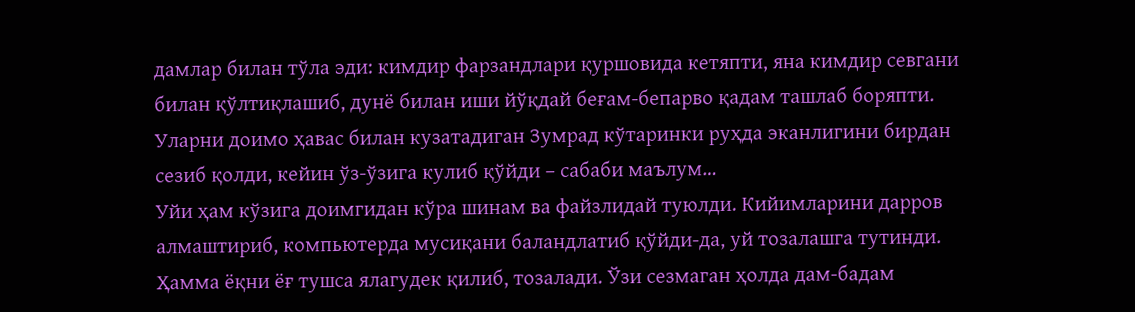дамлар билан тўла эди: кимдир фарзандлари қуршовида кетяпти, яна кимдир севгани билан қўлтиқлашиб, дунё билан иши йўқдай беғам-бепарво қадам ташлаб боряпти. Уларни доимо ҳавас билан кузатадиган Зумрад кўтаринки руҳда эканлигини бирдан сезиб қолди, кейин ўз-ўзига кулиб қўйди – сабаби маълум…
Уйи ҳам кўзига доимгидан кўра шинам ва файзлидай туюлди. Кийимларини дарров алмаштириб, компьютерда мусиқани баландлатиб қўйди-да, уй тозалашга тутинди. Ҳамма ёқни ёғ тушса ялагудек қилиб, тозалади. Ўзи сезмаган ҳолда дам-бадам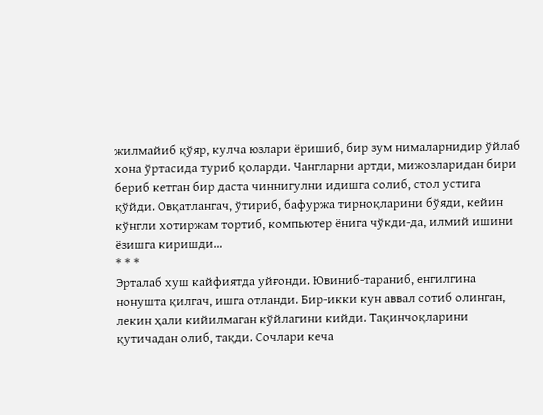жилмайиб қўяр, кулча юзлари ёришиб, бир зум нималарнидир ўйлаб хона ўртасида туриб қоларди. Чангларни артди, мижозларидан бири бериб кетган бир даста чиннигулни идишга солиб, стол устига қўйди. Овқатлангач, ўтириб, бафуржа тирноқларини бўяди, кейин кўнгли хотиржам тортиб, компьютер ёнига чўкди-да, илмий ишини ёзишга киришди…
* * *
Эрталаб хуш кайфиятда уйғонди. Ювиниб-тараниб, енгилгина нонушта қилгач, ишга отланди. Бир-икки кун аввал сотиб олинган, лекин ҳали кийилмаган кўйлагини кийди. Тақинчоқларини қутичадан олиб, тақди. Сочлари кеча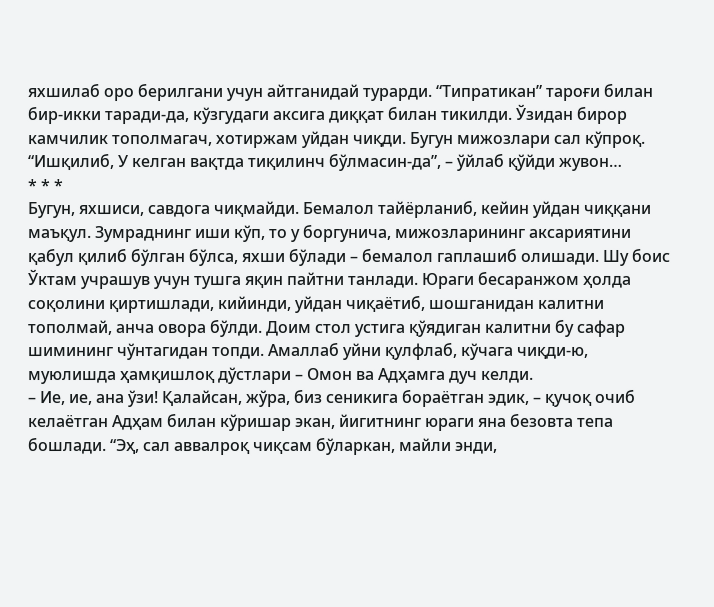яхшилаб оро берилгани учун айтганидай турарди. “Типратикан” тароғи билан бир-икки таради-да, кўзгудаги аксига диққат билан тикилди. Ўзидан бирор камчилик тополмагач, хотиржам уйдан чиқди. Бугун мижозлари сал кўпроқ. “Ишқилиб, У келган вақтда тиқилинч бўлмасин-да”, – ўйлаб қўйди жувон…
* * *
Бугун, яхшиси, савдога чиқмайди. Бемалол тайёрланиб, кейин уйдан чиққани маъқул. Зумраднинг иши кўп, то у боргунича, мижозларининг аксариятини қабул қилиб бўлган бўлса, яхши бўлади – бемалол гаплашиб олишади. Шу боис Ўктам учрашув учун тушга яқин пайтни танлади. Юраги бесаранжом ҳолда соқолини қиртишлади, кийинди, уйдан чиқаётиб, шошганидан калитни тополмай, анча овора бўлди. Доим стол устига қўядиган калитни бу сафар шимининг чўнтагидан топди. Амаллаб уйни қулфлаб, кўчага чиқди-ю, муюлишда ҳамқишлоқ дўстлари – Омон ва Адҳамга дуч келди.
– Ие, ие, ана ўзи! Қалайсан, жўра, биз сеникига бораётган эдик, – қучоқ очиб келаётган Адҳам билан кўришар экан, йигитнинг юраги яна безовта тепа бошлади. “Эҳ, сал аввалроқ чиқсам бўларкан, майли энди,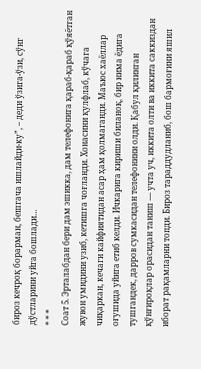бироз кечроқ борарман, бешгача ишлайди-ку”, – деди ўзига-ўзи, сўнг дўстларини уйга бошлади…
* * *
Соат 5. Эрталабдан бери дам эшикка, дам телефонига қараб-қараб қўяётган жувон умидини узиб, кетишга чоғланди. Хонасини қулфлаб, кўчага чиқаркан, кечаги кайфиятидан асар ҳам қолмаганди. Маъюс хаёллар оғушида уйига етиб келди. Ичкарига кириши биланоқ, бир нима ёдига тушгандек, дарров сумкасидан телефонини олди. Қабул қилинган қўнғироқлар орасидан таниш — учта уч, иккита олти ва иккита саккиздан иборат рақамларни топди. Бироз тараддудланиб, бош бармоғини яшил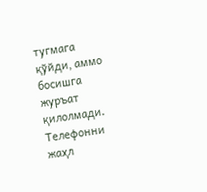тугмага қўйди, аммо босишга журъат қилолмади. Телефонни жаҳл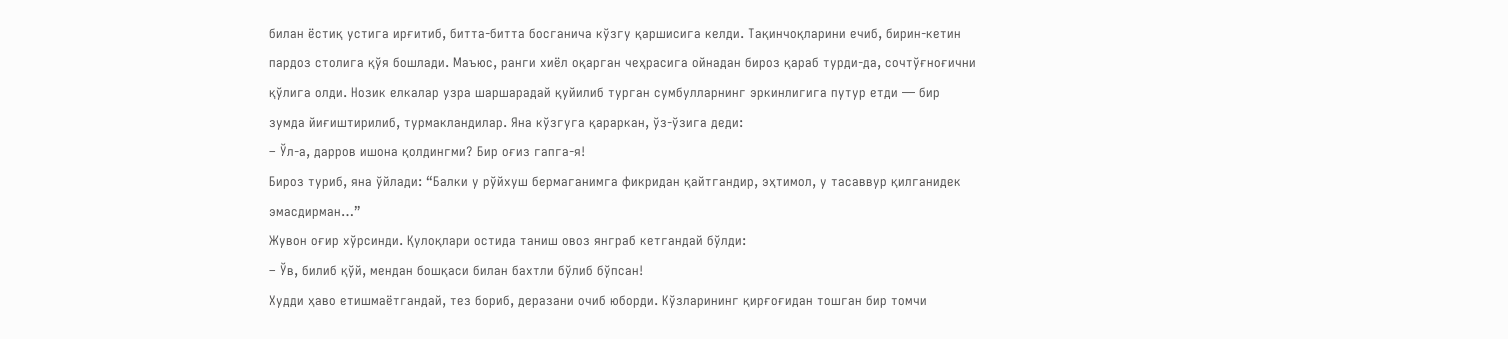билан ёстиқ устига ирғитиб, битта-битта босганича кўзгу қаршисига келди. Тақинчоқларини ечиб, бирин-кетин пардоз столига қўя бошлади. Маъюс, ранги хиёл оқарган чеҳрасига ойнадан бироз қараб турди-да, сочтўғноғични қўлига олди. Нозик елкалар узра шаршарадай қуйилиб турган сумбулларнинг эркинлигига путур етди — бир зумда йиғиштирилиб, турмакландилар. Яна кўзгуга қараркан, ўз-ўзига деди:
– Ўл-а, дарров ишона қолдингми? Бир оғиз гапга-я!
Бироз туриб, яна ўйлади: “Балки у рўйхуш бермаганимга фикридан қайтгандир, эҳтимол, у тасаввур қилганидек эмасдирман…”
Жувон оғир хўрсинди. Қулоқлари остида таниш овоз янграб кетгандай бўлди:
– Ўв, билиб қўй, мендан бошқаси билан бахтли бўлиб бўпсан!
Худди ҳаво етишмаётгандай, тез бориб, деразани очиб юборди. Кўзларининг қирғоғидан тошган бир томчи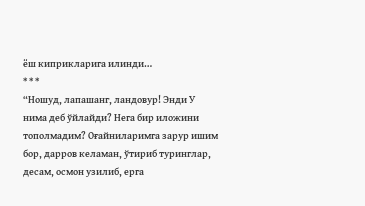ёш киприкларига илинди…
* * *
“Ношуд, лапашанг, ландовур! Энди У нима деб ўйлайди? Нега бир иложини тополмадим? Оғайниларимга зарур ишим бор, дарров келаман, ўтириб туринглар, десам, осмон узилиб, ерга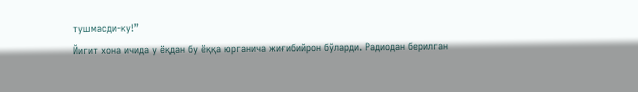тушмасди-ку!”
Йигит хона ичида у ёқдан бу ёққа юрганича жиғибийрон бўларди. Радиодан берилган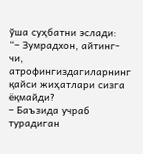ўша суҳбатни эслади:
“– Зумрадхон, айтинг-чи, атрофингиздагиларнинг қайси жиҳатлари сизга ёқмайди?
– Баъзида учраб турадиган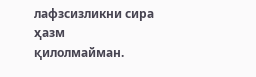лафзсизликни сира ҳазм қилолмайман.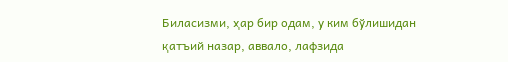Биласизми, ҳар бир одам, у ким бўлишидан қатъий назар, аввало, лафзида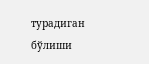турадиган бўлиши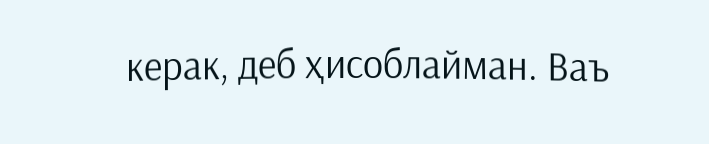керак, деб ҳисоблайман. Ваъ